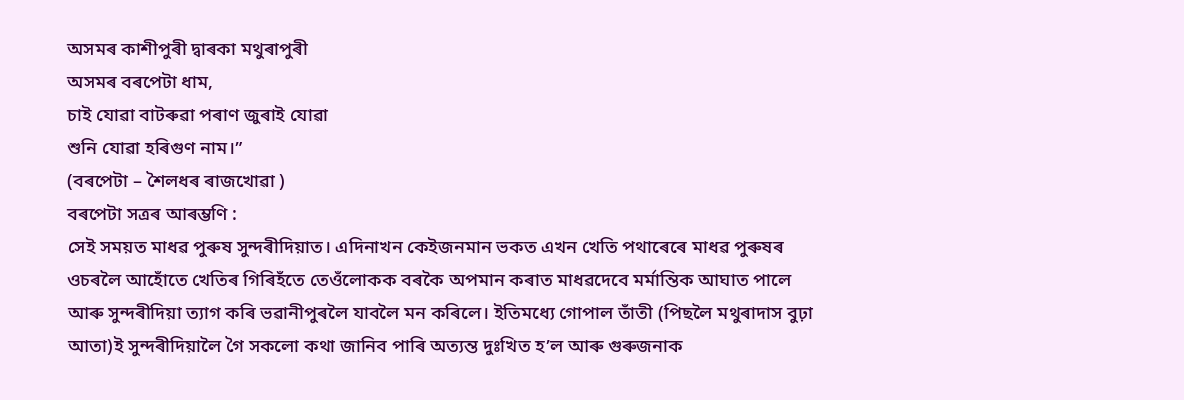অসমৰ কাশীপুৰী দ্বাৰকা মথুৰাপুৰী
অসমৰ বৰপেটা ধাম,
চাই যোৱা বাটৰুৱা পৰাণ জুৰাই যোৱা
শুনি যোৱা হৰিগুণ নাম।”
(বৰপেটা – শৈলধৰ ৰাজখোৱা )
বৰপেটা সত্ৰৰ আৰম্ভণি :
সেই সময়ত মাধৱ পুৰুষ সুন্দৰীদিয়াত। এদিনাখন কেইজনমান ভকত এখন খেতি পথাৰেৰে মাধৱ পুৰুষৰ ওচৰলৈ আহোঁতে খেতিৰ গিৰিহঁতে তেওঁলোকক বৰকৈ অপমান কৰাত মাধৱদেবে মর্মান্তিক আঘাত পালে আৰু সুন্দৰীদিয়া ত্যাগ কৰি ভৱানীপুৰলৈ যাবলৈ মন কৰিলে। ইতিমধ্যে গোপাল তাঁতী (পিছলৈ মথুৰাদাস বুঢ়া আতা)ই সুন্দৰীদিয়ালৈ গৈ সকলো কথা জানিব পাৰি অত্যন্ত দুঃখিত হ’ল আৰু গুৰুজনাক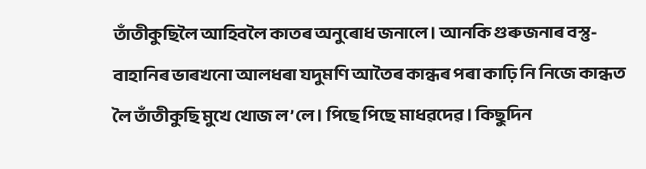তাঁতীকুছিলৈ আহিবলৈ কাতৰ অনুৰোধ জনালে। আনকি গুৰুজনাৰ বস্তু-বাহানিৰ ভাৰখনো আলধৰা যদুমণি আতৈৰ কান্ধৰ পৰা কাঢ়ি নি নিজে কান্ধত লৈ তাঁতীকুছি মুখে খোজ ল’লে। পিছে পিছে মাধৱদেৱ। কিছুদিন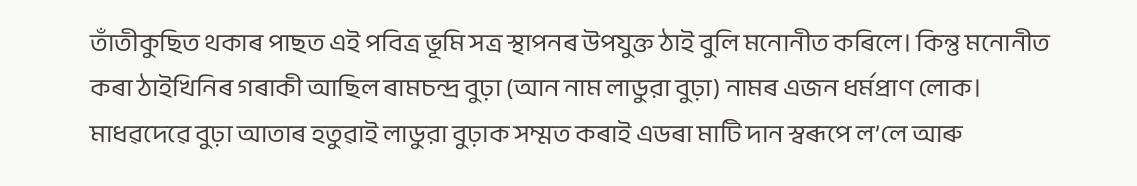তাঁতীকুছিত থকাৰ পাছত এই পবিত্র ভূমি সত্ৰ স্থাপনৰ উপযুক্ত ঠাই বুলি মনোনীত কৰিলে। কিন্তু মনোনীত কৰা ঠাইখিনিৰ গৰাকী আছিল ৰামচন্দ্ৰ বুঢ়া (আন নাম লাডুরা বুঢ়া) নামৰ এজন ধর্মপ্রাণ লোক। মাধৱদেৱে বুঢ়া আতাৰ হতুৱাই লাডুরা বুঢ়াক সম্মত কৰাই এডৰা মাটি দান স্বৰূপে ল’লে আৰু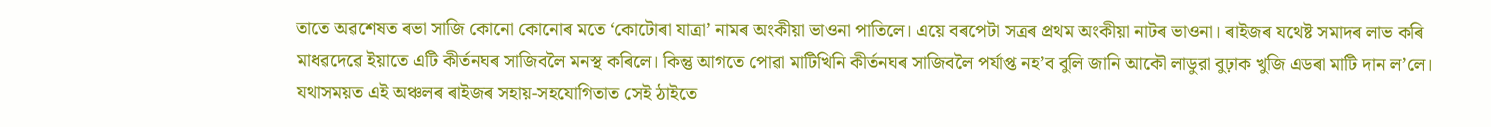তাতে অৱশেষত ৰভা সাজি কোনো কোনোৰ মতে ‘কোটোৰা যাত্রা’ নামৰ অংকীয়া ভাওনা পাতিলে। এয়ে বৰপেটা সত্ৰৰ প্ৰথম অংকীয়া নাটৰ ভাওনা। ৰাইজৰ যথেষ্ট সমাদৰ লাভ কৰি মাধৱদেৱে ইয়াতে এটি কীর্তনঘৰ সাজিবলৈ মনস্থ কৰিলে। কিন্তু আগতে পোৱা মাটিখিনি কীৰ্তনঘৰ সাজিবলৈ পর্যাপ্ত নহ’ব বুলি জানি আকৌ লাডুরা বুঢ়াক খুজি এডৰা মাটি দান ল’লে। যথাসময়ত এই অঞ্চলৰ ৰাইজৰ সহায়-সহযোগিতাত সেই ঠাইতে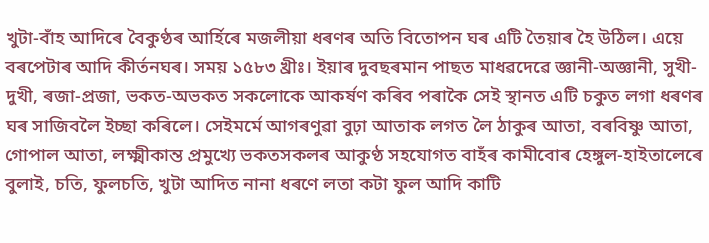খুটা-বাঁহ আদিৰে বৈকুণ্ঠৰ আৰ্হিৰে মজলীয়া ধৰণৰ অতি বিতোপন ঘৰ এটি তৈয়াৰ হৈ উঠিল। এয়ে বৰপেটাৰ আদি কীৰ্তনঘৰ। সময় ১৫৮৩ খ্রীঃ। ইয়াৰ দুবছৰমান পাছত মাধৱদেৱে জ্ঞানী-অজ্ঞানী, সুখী-দুখী, ৰজা-প্রজা, ভকত-অভকত সকলোকে আকৰ্ষণ কৰিব পৰাকৈ সেই স্থানত এটি চকুত লগা ধৰণৰ ঘৰ সাজিবলৈ ইচ্ছা কৰিলে। সেইমর্মে আগৰণুৱা বুঢ়া আতাক লগত লৈ ঠাকুৰ আতা, বৰবিষ্ণু আতা, গোপাল আতা, লক্ষ্মীকান্ত প্রমুখ্যে ভকতসকলৰ আকুণ্ঠ সহযোগত বাহঁৰ কামীবোৰ হেঙ্গুল-হাইতালেৰে বুলাই, চতি, ফুলচতি, খুটা আদিত নানা ধৰণে লতা কটা ফুল আদি কাটি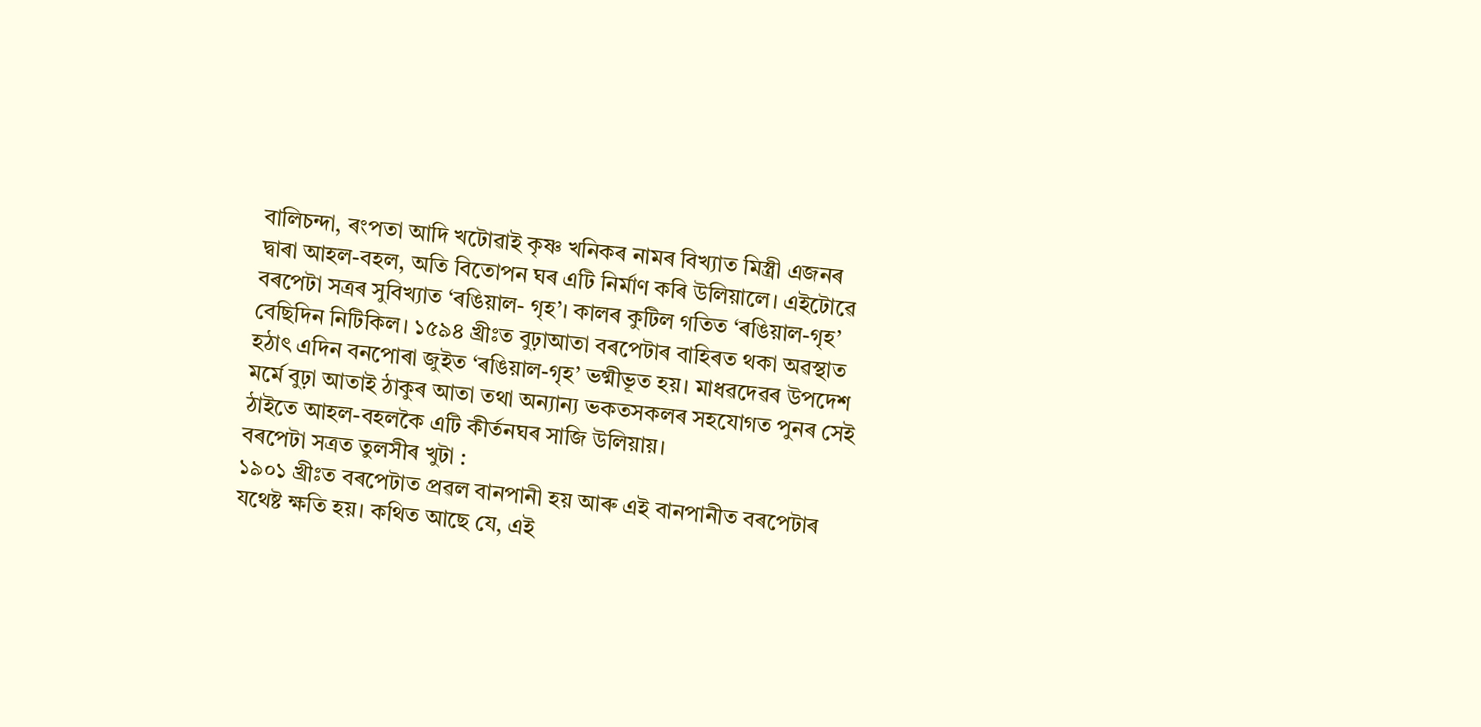বালিচন্দা, ৰংপতা আদি খটোৱাই কৃষ্ণ খনিকৰ নামৰ বিখ্যাত মিস্ত্ৰী এজনৰ দ্বাৰা আহল-বহল, অতি বিতোপন ঘৰ এটি নিৰ্মাণ কৰি উলিয়ালে। এইটোৱে বৰপেটা সত্ৰৰ সুবিখ্যাত ‘ৰঙিয়াল- গৃহ’। কালৰ কুটিল গতিত ‘ৰঙিয়াল-গৃহ’ বেছিদিন নিটিকিল। ১৫৯৪ খ্রীঃত বুঢ়াআতা বৰপেটাৰ বাহিৰত থকা অৱস্থাত হঠাৎ এদিন বনপোৰা জুইত ‘ৰঙিয়াল-গৃহ’ ভষ্মীভূত হয়। মাধৱদেৱৰ উপদেশ মর্মে বুঢ়া আতাই ঠাকুৰ আতা তথা অন্যান্য ভকতসকলৰ সহযোগত পুনৰ সেই ঠাইতে আহল-বহলকৈ এটি কীৰ্তনঘৰ সাজি উলিয়ায়।
বৰপেটা সত্ৰত তুলসীৰ খুটা :
১৯০১ খ্ৰীঃত বৰপেটাত প্রৱল বানপানী হয় আৰু এই বানপানীত বৰপেটাৰ যথেষ্ট ক্ষতি হয়। কথিত আছে যে, এই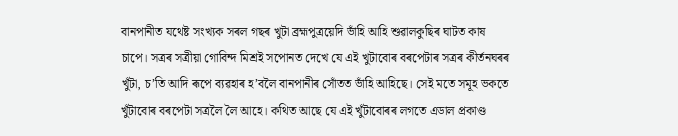বানপানীত যথেষ্ট সংখ্যক সৰল গছৰ খুটা ব্ৰহ্মপুত্ৰয়েদি ভাঁহি আহি শুৱালকুছিৰ ঘাটত কাষ চাপে। সত্ৰৰ সত্ৰীয়া গোবিন্দ মিশ্রই সপোনত দেখে যে এই খুটাবোৰ বৰপেটাৰ সত্ৰৰ কীৰ্তনঘৰৰ খুঁটা, চ’তি আদি ৰূপে ব্যৱহাৰ হ’বলৈ বানপানীৰ সোঁতত ভাঁহি আহিছে। সেই মতে সমূহ ভকতে খুঁটাবোৰ বৰপেটা সত্ৰলৈ লৈ আহে। কথিত আছে যে এই খুঁটাবোৰৰ লগতে এডাল প্রকাণ্ড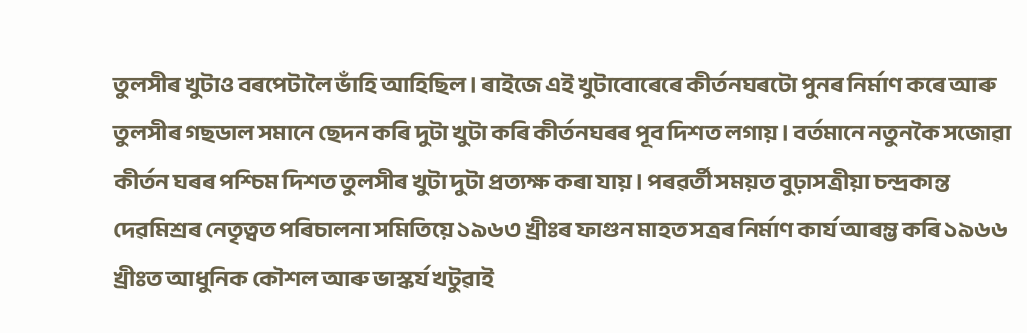তুলসীৰ খুটাও বৰপেটালৈ ভাঁহি আহিছিল। ৰাইজে এই খুটাবোৰেৰে কীৰ্তনঘৰটো পুনৰ নিৰ্মাণ কৰে আৰু তুলসীৰ গছডাল সমানে ছেদন কৰি দুটা খুটা কৰি কীৰ্তনঘৰৰ পূব দিশত লগায়। বর্তমানে নতুনকৈ সজোৱা কীৰ্তন ঘৰৰ পশ্চিম দিশত তুলসীৰ খুটা দুটা প্রত্যক্ষ কৰা যায়। পৰৱৰ্তী সময়ত বুঢ়াসত্ৰীয়া চন্দ্রকান্ত দেৱমিশ্ৰৰ নেতৃত্বত পৰিচালনা সমিতিয়ে ১৯৬৩ খ্ৰীঃৰ ফাগুন মাহত সত্ৰৰ নিৰ্মাণ কাৰ্য আৰম্ভ কৰি ১৯৬৬ খ্রীঃত আধুনিক কৌশল আৰু ভাস্কর্য খটুৱাই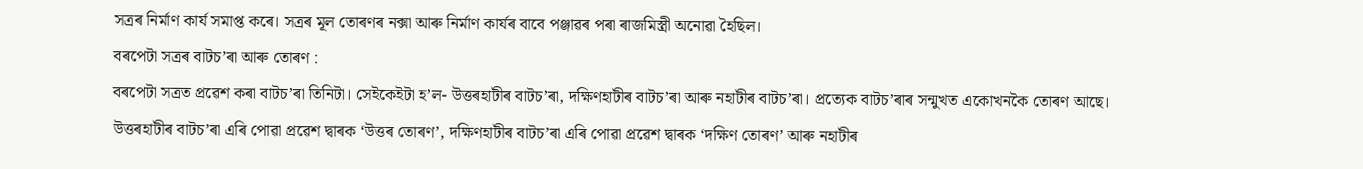সত্ৰৰ নিৰ্মাণ কাৰ্য সমাপ্ত কৰে। সত্ৰৰ মূল তোৰণৰ নক্সা আৰু নিৰ্মাণ কাৰ্যৰ বাবে পঞ্জাৱৰ পৰা ৰাজমিস্ত্রী অনোৱা হৈছিল।
বৰপেটা সত্ৰৰ বাটচ’ৰা আৰু তোৰণ :
বৰপেটা সত্ৰত প্ৰৱেশ কৰা বাটচ’ৰা তিনিটা। সেইকেইটা হ’ল- উত্তৰহাটীৰ বাটচ’ৰা, দক্ষিণহাটীৰ বাটচ’ৰা আৰু নহাটীৰ বাটচ’ৰা। প্রত্যেক বাটচ’ৰাৰ সন্মুখত একোখনকৈ তোৰণ আছে। উত্তৰহাটীৰ বাটচ’ৰা এৰি পোৱা প্ৰৱেশ দ্বাৰক ‘উত্তৰ তোৰণ’, দক্ষিণহাটীৰ বাটচ’ৰা এৰি পোৱা প্ৰৱেশ দ্বাৰক ‘দক্ষিণ তোৰণ’ আৰু নহাটীৰ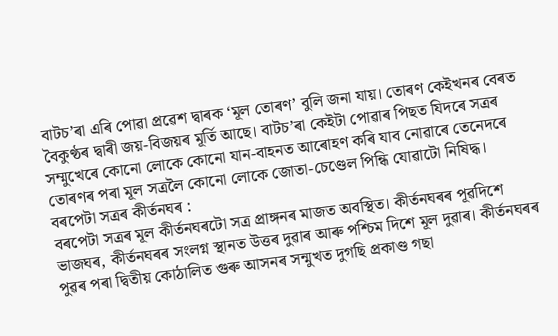বাটচ’ৰা এৰি পোৱা প্ৰৱেশ দ্বাৰক ‘মূল তোৰণ’ বুলি জনা যায়। তোৰণ কেইখনৰ বেৰত বৈকুণ্ঠৰ দ্বাৰী জয়-বিজয়ৰ মূৰ্তি আছে। বাটচ’ৰা কেইটা পোৱাৰ পিছত যিদৰে সত্ৰৰ সম্মুখেৰে কোনো লোকে কোনো যান-বাহনত আৰোহণ কৰি যাব নোৱাৰে তেনেদৰে তোৰণৰ পৰা মূল সত্ৰলৈ কোনো লোকে জোতা-চেণ্ডেল পিন্ধি যোৱাটো নিষিদ্ধ।
বৰপেটা সত্ৰৰ কীৰ্তনঘৰ :
বৰপেটা সত্ৰৰ মূল কীর্তনঘৰটো সত্ৰ প্রাঙ্গনৰ মাজত অবস্থিত। কীৰ্তনঘৰৰ পূৱদিশে ভাজঘৰ, কীৰ্তনঘৰৰ সংলগ্ন স্থানত উত্তৰ দুৱাৰ আৰু পশ্চিম দিশে মূল দুৱাৰ। কীৰ্তনঘৰৰ পুৱৰ পৰা দ্বিতীয় কোঠালিত গুৰু আসনৰ সন্মুখত দুগছি প্রকাণ্ড গছা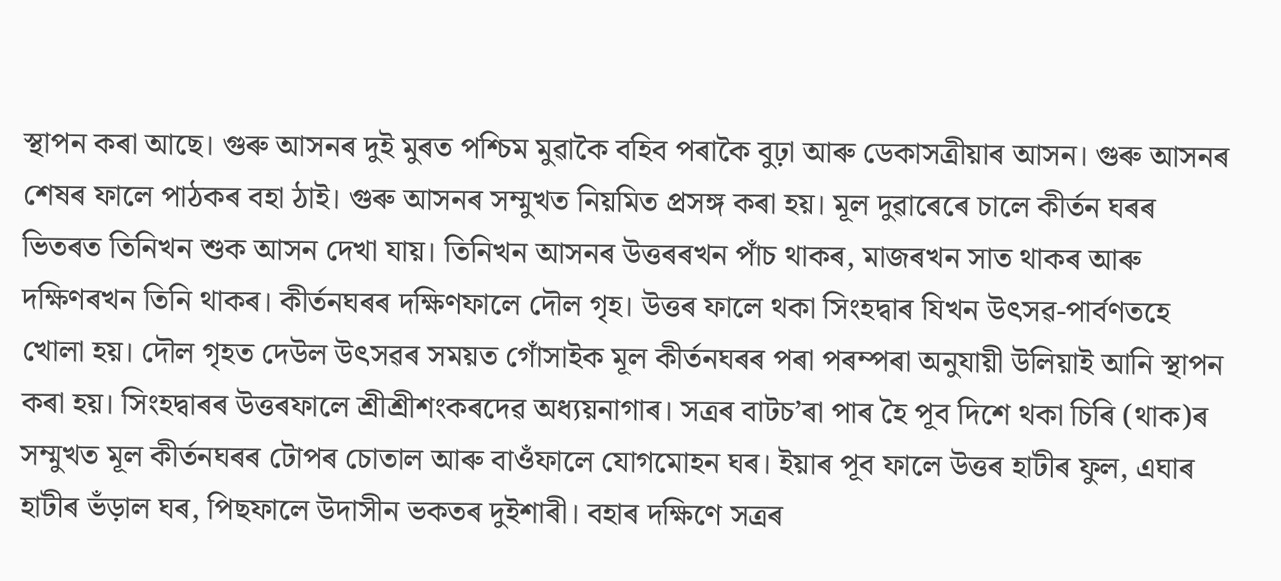স্থাপন কৰা আছে। গুৰু আসনৰ দুই মুৰত পশ্চিম মুৱাকৈ বহিব পৰাকৈ বুঢ়া আৰু ডেকাসত্ৰীয়াৰ আসন। গুৰু আসনৰ শেষৰ ফালে পাঠকৰ বহা ঠাই। গুৰু আসনৰ সম্মুখত নিয়মিত প্রসঙ্গ কৰা হয়। মূল দুৱাৰেৰে চালে কীর্তন ঘৰৰ ভিতৰত তিনিখন শুক আসন দেখা যায়। তিনিখন আসনৰ উত্তৰৰখন পাঁচ থাকৰ, মাজৰখন সাত থাকৰ আৰু দক্ষিণৰখন তিনি থাকৰ। কীর্তনঘৰৰ দক্ষিণফালে দৌল গৃহ। উত্তৰ ফালে থকা সিংহদ্বাৰ যিখন উৎসৱ-পার্বণতহে খোলা হয়। দৌল গৃহত দেউল উৎসৱৰ সময়ত গোঁসাইক মূল কীৰ্তনঘৰৰ পৰা পৰম্পৰা অনুযায়ী উলিয়াই আনি স্থাপন কৰা হয়। সিংহদ্বাৰৰ উত্তৰফালে শ্ৰীশ্ৰীশংকৰদেৱ অধ্যয়নাগাৰ। সত্ৰৰ বাটচ’ৰা পাৰ হৈ পূব দিশে থকা চিৰি (থাক)ৰ সম্মুখত মূল কীৰ্তনঘৰৰ টোপৰ চোতাল আৰু বাওঁফালে যোগমোহন ঘৰ। ইয়াৰ পূব ফালে উত্তৰ হাটীৰ ফুল, এঘাৰ হাটীৰ ভঁড়াল ঘৰ, পিছফালে উদাসীন ভকতৰ দুইশাৰী। বহাৰ দক্ষিণে সত্ৰৰ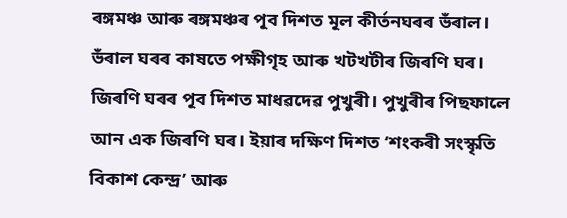ৰঙ্গমঞ্চ আৰু ৰঙ্গমঞ্চৰ পূব দিশত মূল কীৰ্তনঘৰৰ ভঁৰাল। ভঁৰাল ঘৰৰ কাষতে পক্ষীগৃহ আৰু খটখটীৰ জিৰণি ঘৰ। জিৰণি ঘৰৰ পূব দিশত মাধৱদেৱ পুখুৰী। পুখুৰীৰ পিছফালে আন এক জিৰণি ঘৰ। ইয়াৰ দক্ষিণ দিশত ‘শংকৰী সংস্কৃতি বিকাশ কেন্দ্ৰ’ আৰু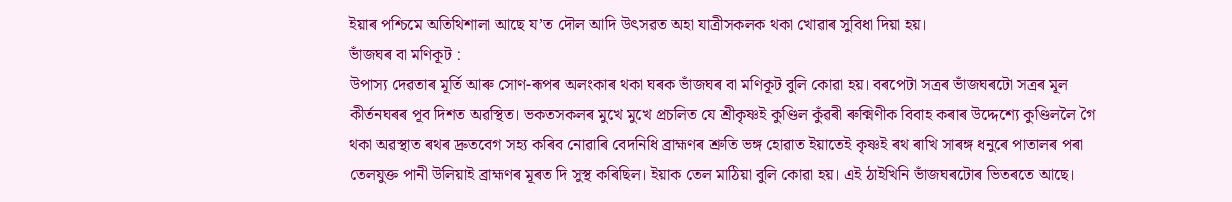ইয়াৰ পশ্চিমে অতিথিশালা আছে য’ত দৌল আদি উৎসৱত অহা যাত্রীসকলক থকা খোৱাৰ সুবিধা দিয়া হয়।
ভাঁজঘৰ বা মণিকূট :
উপাস্য দেৱতাৰ মূৰ্তি আৰু সোণ-ৰূপৰ অলংকাৰ থকা ঘৰক ভাঁজঘৰ বা মণিকূট বুলি কোৱা হয়। বৰপেটা সত্ৰৰ ভাঁজঘৰটো সত্ৰৰ মূল কীৰ্তনঘৰৰ পূব দিশত অৱস্থিত। ভকতসকলৰ মুখে মুখে প্রচলিত যে শ্রীকৃষ্ণই কুণ্ডিল কুঁৱৰী ৰুক্মিণীক বিবাহ কৰাৰ উদ্দেশ্যে কুণ্ডিললৈ গৈ থকা অৱস্থাত ৰথৰ দ্রুতবেগ সহ্য কৰিব নোৱাৰি বেদনিধি ব্রাহ্মণৰ শ্রুতি ভঙ্গ হোৱাত ইয়াতেই কৃষ্ণই ৰথ ৰাখি সাৰঙ্গ ধনুৰে পাতালৰ পৰা তেলযুক্ত পানী উলিয়াই ব্ৰাহ্মণৰ মূৰত দি সুস্থ কৰিছিল। ইয়াক তেল মাঠিয়া বুলি কোৱা হয়। এই ঠাইখিনি ভাঁজঘৰটোৰ ভিতৰতে আছে।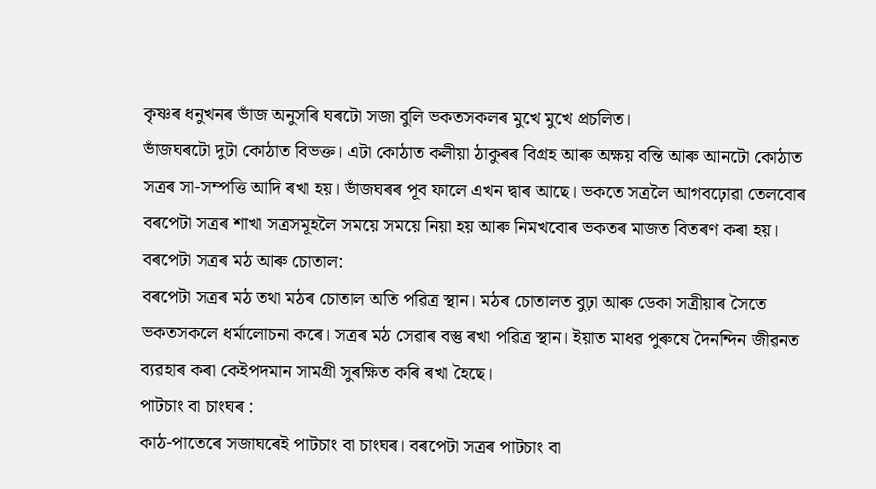কৃষ্ণৰ ধনুখনৰ ভাঁজ অনুসৰি ঘৰটো সজা বুলি ভকতসকলৰ মুখে মুখে প্রচলিত।
ভাঁজঘৰটো দুটা কোঠাত বিভক্ত। এটা কোঠাত কলীয়া ঠাকুৰৰ বিগ্ৰহ আৰু অক্ষয় বন্তি আৰু আনটো কোঠাত সত্ৰৰ সা-সম্পত্তি আদি ৰখা হয়। ভাঁজঘৰৰ পূব ফালে এখন দ্বাৰ আছে। ভকতে সত্ৰলৈ আগবঢ়োৱা তেলবোৰ বৰপেটা সত্ৰৰ শাখা সত্ৰসমূহলৈ সময়ে সময়ে নিয়া হয় আৰু নিমখবোৰ ভকতৰ মাজত বিতৰণ কৰা হয়।
বৰপেটা সত্ৰৰ মঠ আৰু চোতাল:
বৰপেটা সত্ৰৰ মঠ তথা মঠৰ চোতাল অতি পৱিত্ৰ স্থান। মঠৰ চোতালত বুঢ়া আৰু ডেকা সত্ৰীয়াৰ সৈতে ভকতসকলে ধর্মালোচনা কৰে। সত্ৰৰ মঠ সেৱাৰ বস্তু ৰখা পৱিত্ৰ স্থান। ইয়াত মাধৱ পুৰুষে দৈনন্দিন জীৱনত ব্যৱহাৰ কৰা কেইপদমান সামগ্ৰী সুৰক্ষিত কৰি ৰখা হৈছে।
পাটচাং বা চাংঘৰ :
কাঠ-পাতেৰে সজাঘৰেই পাটচাং বা চাংঘৰ। বৰপেটা সত্ৰৰ পাটচাং বা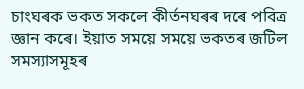চাংঘৰক ভকত সকলে কীৰ্তনঘৰৰ দৰে পবিত্র জ্ঞান কৰে। ইয়াত সময়ে সময়ে ভকতৰ জটিল সমস্যাসমূহৰ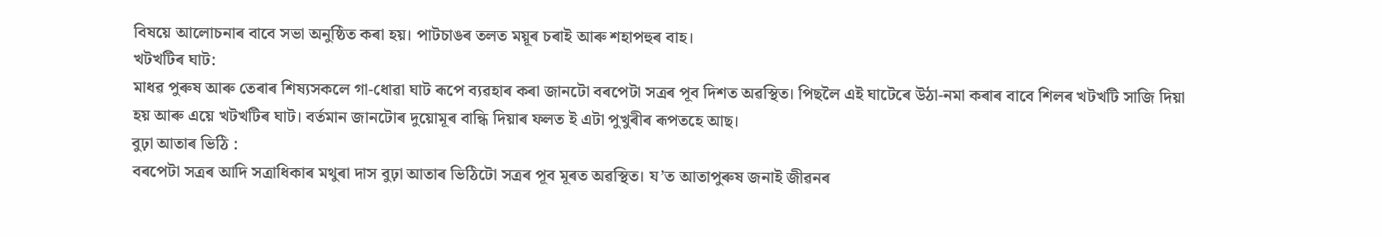বিষয়ে আলোচনাৰ বাবে সভা অনুষ্ঠিত কৰা হয়। পাটচাঙৰ তলত ময়ূৰ চৰাই আৰু শহাপহুৰ বাহ।
খটখটিৰ ঘাট:
মাধৱ পুৰুষ আৰু তেৰাৰ শিষ্যসকলে গা-ধোৱা ঘাট ৰূপে ব্যৱহাৰ কৰা জানটো বৰপেটা সত্ৰৰ পূব দিশত অৱস্থিত। পিছলৈ এই ঘাটেৰে উঠা-নমা কৰাৰ বাবে শিলৰ খটখটি সাজি দিয়া হয় আৰু এয়ে খটখটিৰ ঘাট। বর্তমান জানটোৰ দুয়োমূৰ বান্ধি দিয়াৰ ফলত ই এটা পুখুৰীৰ ৰূপতহে আছ।
বুঢ়া আতাৰ ভিঠি :
বৰপেটা সত্ৰৰ আদি সত্ৰাধিকাৰ মথুৰা দাস বুঢ়া আতাৰ ভিঠিটো সত্ৰৰ পূব মূৰত অৱস্থিত। য’ত আতাপুৰুষ জনাই জীৱনৰ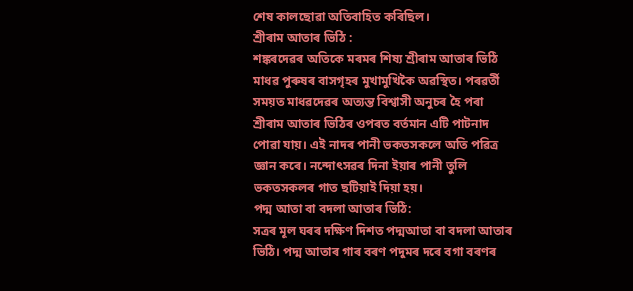শেষ কালছোৱা অতিবাহিত কৰিছিল।
শ্ৰীৰাম আতাৰ ভিঠি :
শঙ্কৰদেৱৰ অতিকে মৰমৰ শিষ্য শ্ৰীৰাম আতাৰ ভিঠি মাধৱ পুৰুষৰ বাসগৃহৰ মুখামুখিকৈ অৱস্থিত। পৰৱৰ্তী সময়ত মাধৱদেৱৰ অত্যন্ত বিশ্বাসী অনুচৰ হৈ পৰা শ্ৰীৰাম আতাৰ ভিঠিৰ ওপৰত বৰ্তমান এটি পাটনাদ পোৱা যায়। এই নাদৰ পানী ভকতসকলে অতি পৱিত্ৰ জ্ঞান কৰে। নন্দোৎসৱৰ দিনা ইয়াৰ পানী তুলি ভকতসকলৰ গাত ছটিয়াই দিয়া হয়।
পদ্ম আতা বা বদলা আতাৰ ভিঠি:
সত্ৰৰ মূল ঘৰৰ দক্ষিণ দিশত পদ্মআতা বা বদলা আতাৰ ভিঠি। পদ্ম আতাৰ গাৰ বৰণ পদুমৰ দৰে বগা বৰণৰ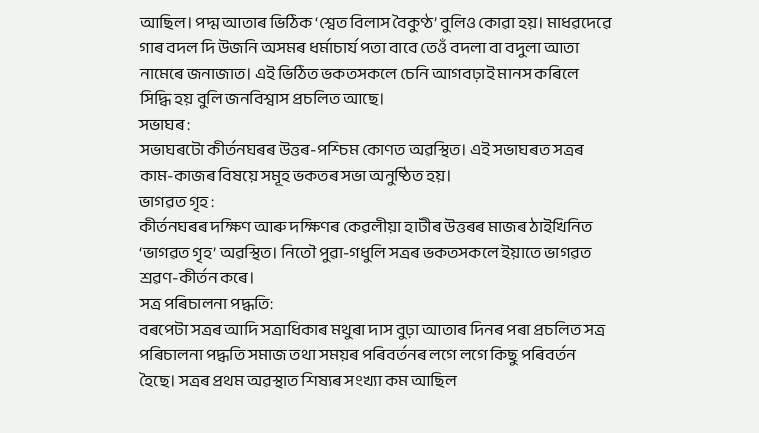আছিল। পদ্ম আতাৰ ভিঠিক ‘শ্বেত বিলাস বৈকুণ্ঠ’ বুলিও কোৱা হয়। মাধৱদেৱে গাৰ বদল দি উজনি অসমৰ ধৰ্মাচাৰ্য পতা বাবে তেওঁ বদলা বা বদুলা আতা নামেৰে জনাজাত। এই ভিঠিত ভকতসকলে চেনি আগবঢ়াই মানস কৰিলে সিদ্ধি হয় বুলি জনবিশ্বাস প্রচলিত আছে।
সভাঘৰ :
সভাঘৰটো কীৰ্তনঘৰৰ উত্তৰ-পশ্চিম কোণত অৱস্থিত। এই সভাঘৰত সত্ৰৰ কাম-কাজৰ বিষয়ে সমূহ ভকতৰ সভা অনুষ্ঠিত হয়।
ভাগৱত গৃহ :
কীৰ্তনঘৰৰ দক্ষিণ আৰু দক্ষিণৰ কেৱলীয়া হাটীৰ উত্তৰৰ মাজৰ ঠাইখিনিত ‘ভাগৱত গৃহ’ অৱস্থিত। নিতৌ পুৱা-গধুলি সত্ৰৰ ভকতসকলে ইয়াতে ভাগৱত শ্ৰৱণ-কীর্তন কৰে।
সত্ৰ পৰিচালনা পদ্ধতি:
বৰপেটা সত্ৰৰ আদি সত্ৰাধিকাৰ মথুৰা দাস বুঢ়া আতাৰ দিনৰ পৰা প্ৰচলিত সত্ৰ পৰিচালনা পদ্ধতি সমাজ তথা সময়ৰ পৰিবৰ্তনৰ লগে লগে কিছু পৰিবৰ্তন হৈছে। সত্ৰৰ প্ৰথম অৱস্থাত শিষ্যৰ সংখ্যা কম আছিল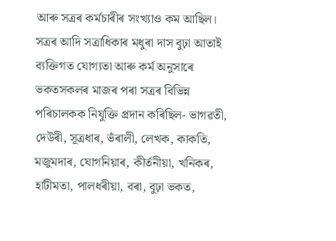আৰু সত্ৰৰ কৰ্মচাৰীৰ সংখ্যাও কম আছিল। সত্ৰৰ আদি সত্ৰাধিকাৰ মধুৰা দাস বুঢ়া আতাই ব্যক্তিগত যোগ্যতা আৰু কর্ম অনুসাৰে ভকতসকলৰ মাজৰ পৰা সত্ৰৰ বিভিন্ন পৰিচালকক নিযুক্তি প্রদান কৰিছিল- ভাগৱতী, দেউৰী, সূত্ৰধাৰ, ভঁৰালী, লেখক, কাকতি, মজুমদাৰ, যোগনিয়াৰ, কীর্তনীয়া, খনিকৰ, হাটীমতা, পালধৰীয়া, বৰা, বুঢ়া ভকত,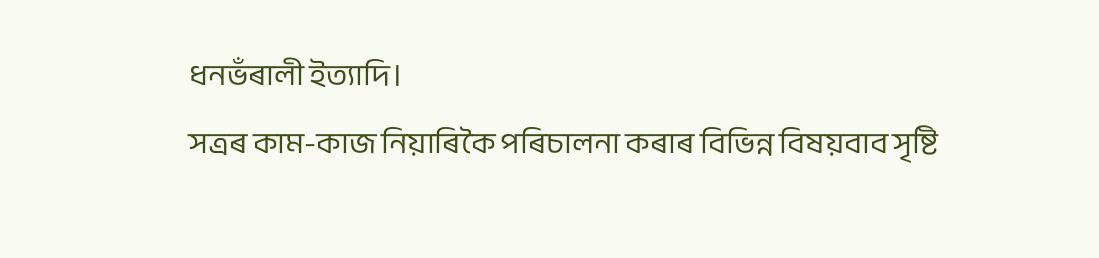ধনভঁৰালী ইত্যাদি।
সত্ৰৰ কাম-কাজ নিয়াৰিকৈ পৰিচালনা কৰাৰ বিভিন্ন বিষয়বাব সৃষ্টি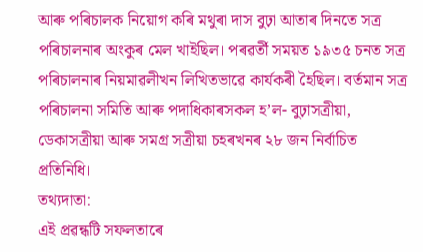আৰু পৰিচালক নিয়োগ কৰি মথুৰা দাস বুঢ়া আতাৰ দিনতে সত্ৰ পৰিচালনাৰ অংকুৰ মেল খাইছিল। পৰৱৰ্তী সময়ত ১৯৩৫ চনত সত্ৰ পৰিচালনাৰ নিয়মাৱলীখন লিখিতভাৱে কার্যকৰী হৈছিল। বর্তমান সত্ৰ পৰিচালনা সমিতি আৰু পদাধিকাৰসকল হ’ল- বুঢ়াসত্ৰীয়া, ডেকাসত্ৰীয়া আৰু সমগ্র সত্ৰীয়া চহৰখনৰ ২৮ জন নির্বাচিত প্রতিনিধি।
তথ্যদাতা:
এই প্ৰৱন্ধটি সফলতাৰে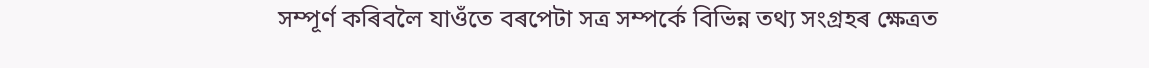সম্পূৰ্ণ কৰিবলৈ যাওঁতে বৰপেটা সত্ৰ সম্পৰ্কে বিভিন্ন তথ্য সংগ্ৰহৰ ক্ষেত্ৰত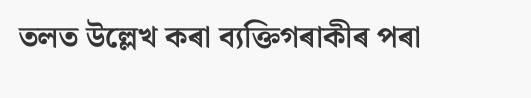তলত উল্লেখ কৰা ব্যক্তিগৰাকীৰ পৰা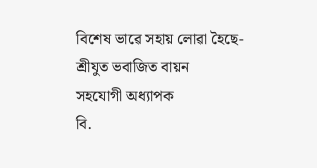বিশেষ ভাৱে সহায় লোৱা হৈছে-
শ্ৰীযুত ভবাজিত বায়ন
সহযোগী অধ্যাপক
বি.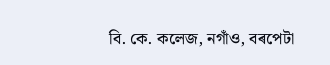বি. কে. কলেজ, নগাঁও, বৰপেটা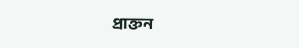প্ৰাক্তন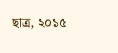ছাত্ৰ, ২০১৫